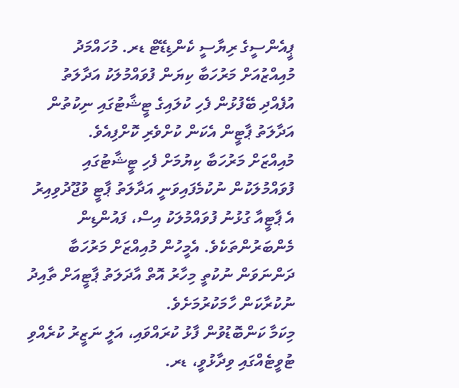ޕީއެންސީގެ ރިޔާސީ ކެންޑިޑޭޓް ޑރ. މުހައްމަދު މުއިއްޒުއަށް މަރުހަބާ ކިޔަން ފުވައްމުލަކު އަދާލަތު އުފެއްދި ބޭފުޅުން ފެހި ކުލައިގެ ޓީޝާޓުގައި ނިކުތުން އަދާލަތު ޕާޓީން އެކަން ކުށްވެރި ކޮށްފިއެވެ.
މުއިއްޒަށް މަރުހަބާ ކިޔުމަށް ފެހި ޓީޝާޓުގައި ފުވައްމުލަކުން ނުކުމެފައިވަނީ އަދާލަތު ޕާޓީ ވުޖޫދުވިއިރު އެ ޕާޓީއާ ގުޅުނު ފުވައްމުލަކު އިސް، ފައުންޑިން މެންބަރުންތަކެވެ. އެމީހުން މުއިއްޒަށް މަރުހަބާ ދަންނަވަން ނުކުތީ މިހާރު އޮތް އާދަލަތު ޕާޓީއަށް ތާއިދު ނުކުރާކަން ހާމަކުރުމަށެވެ.
މިކަމާ ކަންބޮޑުވުން ފާޅު ކުރައްވައި، އަލީ ނަޒީރު ކުރެއްވި ޓުވީޓެއްގައި ވިދާޅުވީ، ޑރ.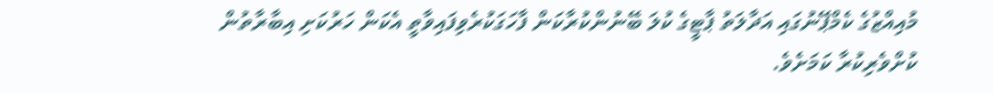މުއިއްޒުގެ ކެމްޕޭނުގައި އަދާލަތު ޕާޓީގެ ކުލަ ބޭނުންކުރާކަން ފާހަގަކުރެވިފައިވާތީ އެކަން ހަރުކަށި އިބާރާތުން ކުށްވެރިކުރާ ކަމަށެވެ.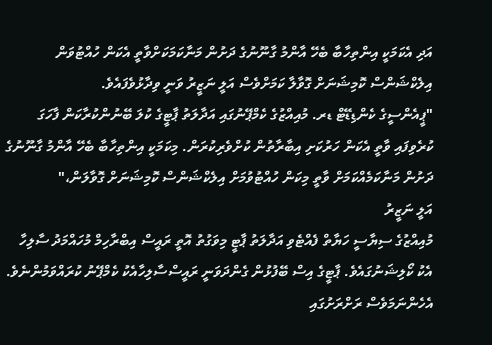އަދި އެކަމަކީ އިންތިހާބާ ބެހޭ އާންމު ގާނޫނުގެ ދަށުން މަނާކަމަކަށްވާތީ އެކަން ހުއްޓުވަން އިލެކްޝަންސް ކޮމިޝަނަށް ގޮވާލާ ކަމަށްވެސް އަލީ ނަޒީރު ވަނީ ވިދާޅުވެފައެވެ.
"ޕީއެންސީގެ ކެންޑިޑޭޓް ޑރ. މުއިއްޒުގެ ކެމްޕޭނުގައި އަދާލަތު ޕާޓީގެ ކުލަ ބޭނުންކުރާކަން ފާހަގަ ކުރެވިފައި ވާތީ އެކަން ހަރުކަށި އިބާރާތުން ކުށްވެރިކުރަން. މިކަމަކީ އިންތިހާބާ ބެހޭ އާންމު ގާނޫނުގެ ދަށުން މަނާކަމެއްކަމަށް ވާތީ މިކަން ހުއްޓުވުމަށް އިލެކްޝަންސް ކޮމިޝަނަށް ގޮވާލަން،"
އަލީ ނަޒީރު
މުއިއްޒުގެ ސިޔާސީ ހަޔާތް ފެއްޓެވި އަދާލަތު ޕާޓީ މިވަގުތު އޮތީ ރައީސް އިބްރާހިމް މުހައްމަދު ސާލިހާ އެކު ކޯލިޝަނުގައެވެ. ޕާޓީގެ އިސް ބޭފުޅުން ގެންދަވަނީ ރައީސްސާލިހާއެކު ކެމްޕޭނު ކުރައްވަމުންނެވެ. އެހެންނަމަވެސް ރަށްރަށުގައި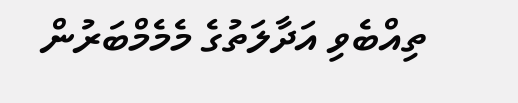ތިއްބެވި އަދާލަތުގެ މެމެމްބަރުން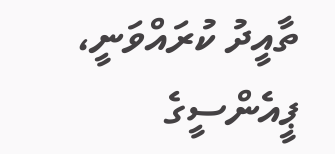ތާއީދު ކުރައްވަނީ، ޕީއެންސީގެ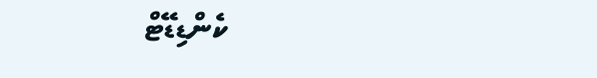ކެންޑިޑޭޓް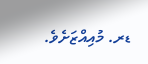ޑރ. މުއިއްޒަށެވެ.